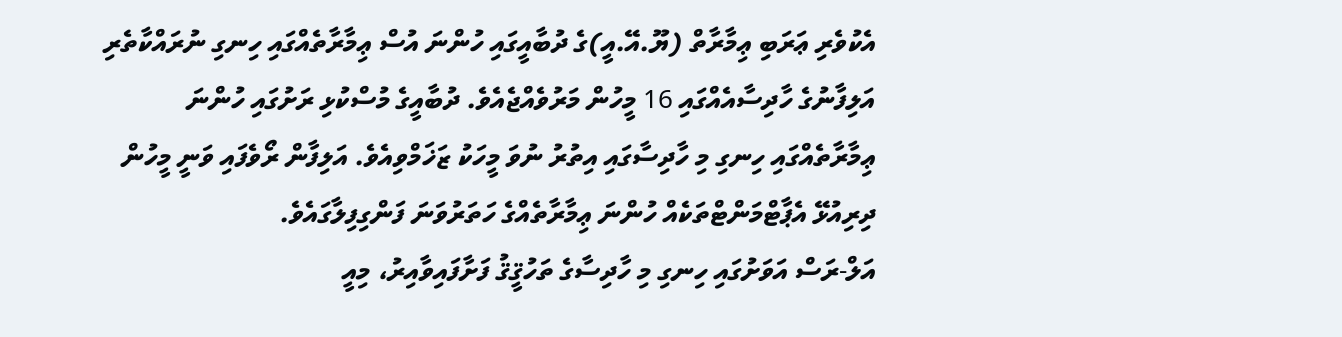އެކުވެރި ޢަރަބި ޢިމާރާތް (ޔޫ.އޭ.އީ)ގެ ދުބާއީގައި ހުންނަ އުސް ޢިމާރާތެއްގައި ހިނގި ނުރައްކާތެރި އަލިފާނުގެ ހާދިސާއެއްގައި 16 މީހުން މަރުވެއްޖެއެވެ. ދުބާއީގެ މުސްކުޅި ރަށުގައި ހުންނަ ޢިމާރާތެއްގައި ހިނގި މި ހާދިސާގައި އިތުރު ނުވަ މީހަކު ޒަޚަމްވިއެވެ. އަލިފާން ރޯވެފައި ވަނީ މީހުން ދިރިއުޅޭ އެޕާޓްމަންޓްތަކެއް ހުންނަ ޢިމާރާތެއްގެ ހަތަރުވަނަ ފަންގިފިލާގައެވެ.
އަލް-ރަސް އަވަށުގައި ހިނގި މި ހާދިސާގެ ތަހުޤީޤު ފަށާފައިވާއިރު، މިއީ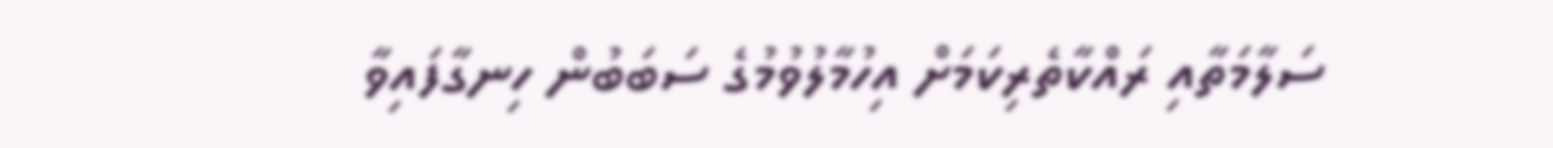ސަލާމަތާއި ރައްކާތެރިކަމަށް އިހުމާލުވުމުގެ ސަބަބުން ހިނގާފައިވާ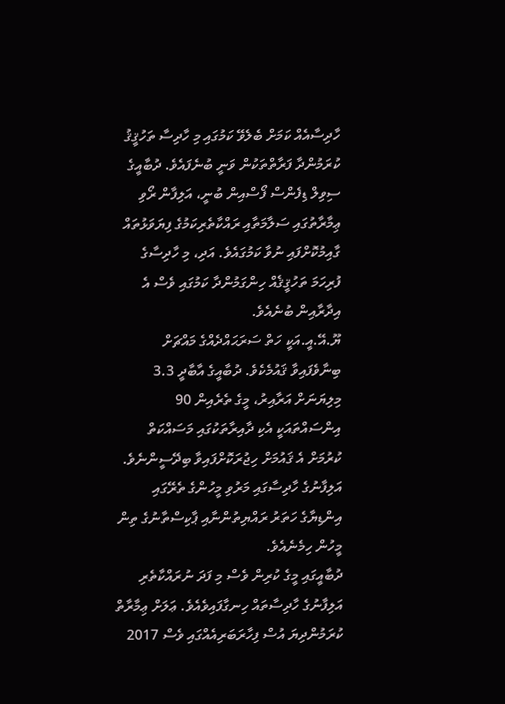ހާދިސާއެއް ކަމަށް ބެލެވޭ ކަމުގައި މި ހާދިސާ ތަހުޤީޤު ކުރަމުންދާ ފަރާތްތަކުން ވަނީ ބުނެފައެވެ. ދުބާއީގެ ސިވިލް ޑިފެންސް ފޯސްއިން ބުނީ، އަލިފާން ރޯވި ޢިމާރާތުގައި ސަލާމަތާއި ރައްކާތެރިކަމުގެ ފިޔަވަޅުތައް ގާއިމުކޮށްފައި ނުވާ ކަމުގައެވެ. އަދި، މި ހާދިސާގެ ފުރިހަމަ ތަހުޤީޤެއް ހިންގަމުންދާ ކަމުގައި ވެސް އެ އިދާރާއިން ބުނެއެވެ.
ޔޫ.އޭ.އީ.އަކީ ހަތް ސަރަޙައްދެއްގެ މައްޗަށް ބިނާވެފައިވާ ޤައުމެކެވެ. ދުބާއީގެ އާބާދީ 3.3 މިލިޔަނަށް އަރާއިރު، މީގެ ތެރެއިން 90 އިންސައްތައަކީ އެކި ދާއިރާތަކުގައި މަސައްކަތް ކުރުމަށް އެ ޤައުމަށް ހިޖުރަކޮށްފައިވާ ބިދޭސީންނެވެ. އަލިފާނުގެ ހާދިސާގައި މަރުވި މީހުންގެ ތެރޭގައި އިންޑިޔާގެ ހަތަރު ރައްޔިތުންނާއި ޕާކިސްތާނުގެ ތިން މީހުން ހިމެނެއެވެ.
ދުބާއީގައި މީގެ ކުރިން ވެސް މި ފަދަ ނުރައްކާތެރި އަލިފާނުގެ ހާދިސާތައް ހިނގާފައިވެއެވެ. ޢަލަށް ޢިމާރާތް ކުރަމުންދިޔަ އުސް ފިހާރަބަރިއެއްގައި ވެސް 2017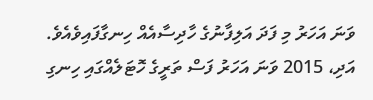ވަނަ އަހަރު މި ފަދަ އަލިފާނުގެ ހާދިސާއެއް ހިނގާފައިވެއެވެ. އަދި، 2015 ވަނަ އަހަރު ފަސް ތަރީގެ ހޮޓަލެއްގައި ހިނގި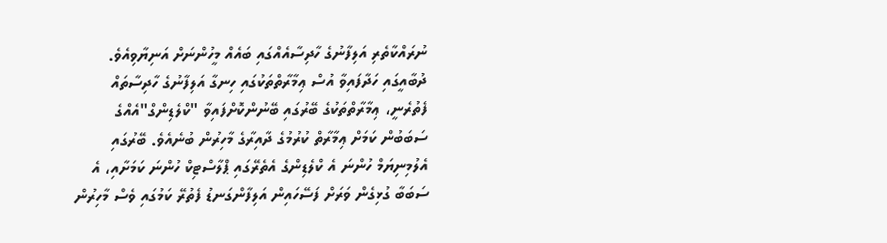ނުރައްކާތެރި އަލިފާނުގެ ހާދިސާއެއްގައި ބައެއް މީހުންނަށް އަނިޔާވިއެވެ.
ދުބާއީގައި ހަދާފައިވާ އުސް ޢިމާރާތްތަކުގައި ހިނގާ އަލިފާނުގެ ހާދިސާތައް ފެތުރެނީ، ޢިމާރާތްތަކުގެ ބޭރުގައި ބޭނުންކޮށްފައިވާ "ކްލެޑިންގް"އެއްގެ ސަބަބުން ކަމަށް ޢިމާރާތް ކުރުމުގެ ދާއިރާގެ މާހިރުން ބުނެއެވެ. ބޭރުގައި އެލުމިނިޔަމް ހުންނަ އެ ކްލެޑިންގެ އެތެރޭގައި ޕްލާސްޓިކް ހުންނަ ކަމަށާއި، އެ ސަބަބާ ގުޅިގެން ވަރަށް ފަސޭހައިން އަލިފާންގަނޑު ފެތުރޭ ކަމުގައި ވެސް މާހިރުން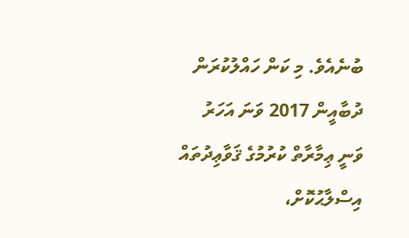ބުނެއެވެ. މި ކަން ހައްލުކުރަން ދުބާއީން 2017 ވަނަ އަހަރު ވަނީ ޢިމާރާތް ކުރުމުގެ ޤަވާޢިދުތައް އިސްލާޙުކޮށް،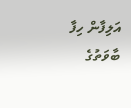އަލިފާން ހިފާ ބާވަތުގެ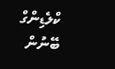ކްލެޑިންގް ބޭނުން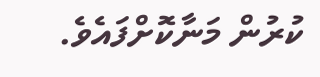ކުރުން މަނާކޮށްފައެވެ.